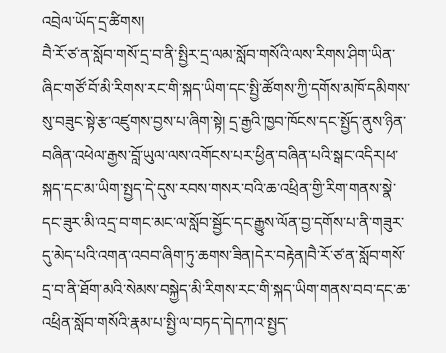འབྲེལ་ཡོད་དྲ་ཚིགས།
བཻ་རོ་ཙ་ན་སློབ་གསོ་དྲ་བ་ནི་སྤྱིར་དྲ་ལམ་སློབ་གསོའི་ལས་རིགས་ཤིག་ཡིན་ཞིང་གཙོ་བོ་མི་རིགས་རང་གི་སྐད་ཡིག་དང་སྤྱི་ཚོགས་ཀྱི་དགོས་མཁོ་དམིགས་སུ་བཟུང་སྟེ་རྩ་འཛུགས་བྱས་པ་ཞིག་སྟེ། དྲ་རྒྱའི་ཁྱབ་ཁོངས་དང་སྤྱོད་ནུས་ཉིན་བཞིན་འཕེལ་རྒྱས་བློ་ཡུལ་ལས་འགོངས་པར་ཕྱིན་བཞིན་པའི་སྒང་འདིར།ཕ་སྐད་དང་མ་ཡིག་སྤྱད་དེ་དུས་རབས་གསར་བའི་ཆ་འཕྲིན་གྱི་རིག་གནས་སྣེ་དང་ཟུར་མི་འདྲ་བ་གང་མང་ལ་སློབ་སྦྱོང་དང་རྒྱུས་ལོན་བྱ་དགོས་པ་ནི་གཟུར་དུ་མེད་པའི་འགན་འབབ་ཞིག་ཏུ་ཆགས་ཟིན།དེར་བརྟེན།བཻ་རོ་ཙ་ན་སློབ་གསོ་དྲ་བ་ནི་ཐོག་མའི་སེམས་བསྐྱེད་མི་རིགས་རང་གི་སྐད་ཡིག་གནས་བབ་དང་ཆ་འཕྲིན་སློབ་གསོའི་རྣམ་པ་སྤྱི་ལ་བཏད་དེ།དཀའ་སྤྱད་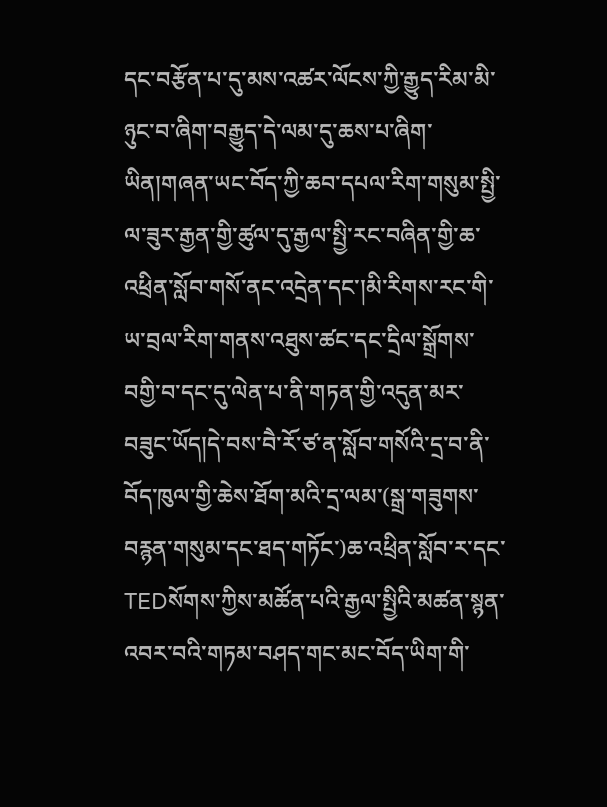དང་བརྩོན་པ་དུ་མས་འཚར་ལོངས་ཀྱི་རྒྱུད་རིམ་མི་ཉུང་བ་ཞིག་བརྒྱུད་དེ་ལམ་དུ་ཆས་པ་ཞིག་ཡིན།གཞན་ཡང་བོད་ཀྱི་ཆབ་དཔལ་རིག་གསུམ་སྤྱི་ལ་ཟུར་རྒྱན་གྱི་ཚུལ་དུ་རྒྱལ་སྤྱི་རང་བཞིན་གྱི་ཆ་འཕྲིན་སློབ་གསོ་ནང་འདྲེན་དང་།མི་རིགས་རང་གི་ཡ་བྲལ་རིག་གནས་འཐུས་ཚང་དང་དྲིལ་སྒྲོགས་བགྱི་བ་དང་དུ་ལེན་པ་ནི་གཏན་གྱི་འདུན་མར་བཟུང་ཡོད།དེ་བས་བཻ་རོ་ཙ་ན་སློབ་གསོའི་དྲ་བ་ནི་བོད་ཁུལ་གྱི་ཆེས་ཐོག་མའི་དྲ་ལམ་(སྒྲ་གཟུགས་བརྙན་གསུམ་དང་ཐད་གཏོང་)ཆ་འཕྲིན་སློབ་ར་དང་TEDསོགས་ཀྱིས་མཚོན་པའི་རྒྱལ་སྤྱིའི་མཚན་སྙན་འབར་བའི་གཏམ་བཤད་གང་མང་བོད་ཡིག་གི་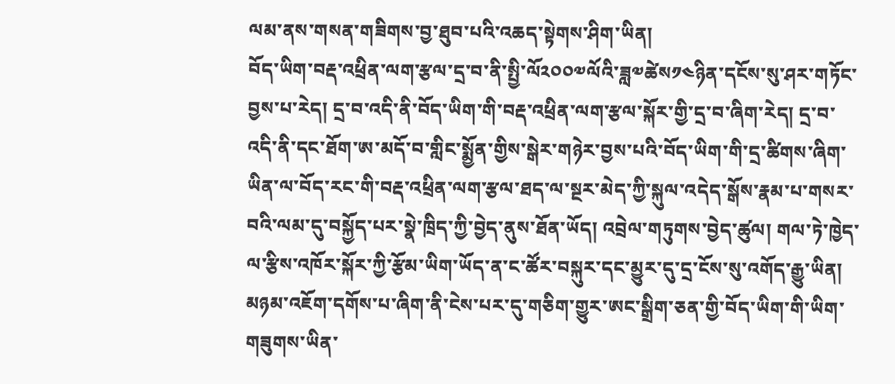ལམ་ནས་གསན་གཟིགས་བྱ་ཐུབ་པའི་འཆད་སྟེགས་ཤིག་ཡིན།
བོད་ཡིག་བརྡ་འཕྲིན་ལག་རྩལ་དྲ་བ་ནི་སྤྱི་ལོ༢༠༠༧ལོའི་ཟླ༧ཚེས༡༤ཉིན་དངོས་སུ་ཤར་གཏོང་བྱས་པ་རེད། དྲ་བ་འདི་ནི་བོད་ཡིག་གི་བརྡ་འཕྲིན་ལག་རྩལ་སྐོར་གྱི་དྲ་བ་ཞིག་རེད། དྲ་བ་འདི་ནི་དང་ཐོག་ཨ་མདོ་བ་གླིང་སྨྱོན་གྱིས་སྒེར་གཉེར་བྱས་པའི་བོད་ཡིག་གི་དྲ་ཚིགས་ཞིག་ཡིན་ལ་བོད་རང་གི་བརྡ་འཕྲིན་ལག་རྩལ་ཐད་ལ་སྔར་མེད་ཀྱི་སྐུལ་འདེད་སྒོས་རྣམ་པ་གསར་བའི་ལམ་དུ་བསྐྱོད་པར་སྣེ་ཁྲིད་ཀྱི་བྱེད་ནུས་ཐོན་ཡོད། འབྲེལ་གཏུགས་བྱེད་ཚུལ། གལ་ཏེ་ཁྱེད་ལ་རྩིས་འཁོར་སྐོར་ཀྱི་རྩོམ་ཡིག་ཡོད་ན་ང་ཚོར་བསྐུར་དང་མྱུར་དུ་དྲ་ངོས་སུ་འགོད་རྒྱུ་ཡིན། མཉམ་འཇོག་དགོས་པ་ཞིག་ནི་ངེས་པར་དུ་གཅིག་གྱུར་ཨང་སྒྲིག་ཅན་གྱི་བོད་ཡིག་གི་ཡིག་གཟུགས་ཡིན་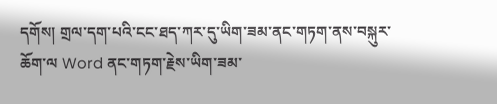དགོས། གྲལ་དག་པའི་ངང་ཐད་ཀར་དུ་ཡིག་ཟམ་ནང་གཏག་ནས་བསྐུར་ཆོག་ལ Word ནང་གཏག་རྗེས་ཡིག་ཟམ་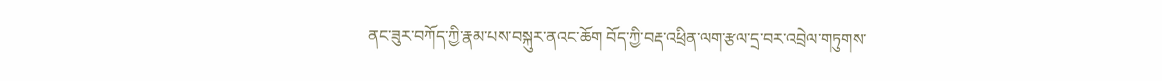ནང་ཟུར་བཀོད་ཀྱི་རྣམ་པས་བསྐུར་ནའང་ཆོག བོད་ཀྱི་བརྡ་འཕྲིན་ལག་རྩལ་དྲ་བར་འབྲེལ་གཏུགས་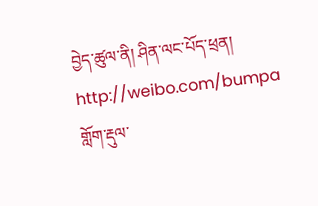བྱེད་ཚུལ་ནི། ཤིན་ལང་པོད་ཕྲན། http://weibo.com/bumpa གློག་རྡུལ་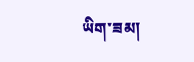ཡིག་ཟམ།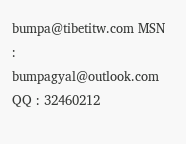bumpa@tibetitw.com MSN : bumpagyal@outlook.com QQ : 32460212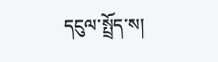དངུལ་སྤྲོད་ས།